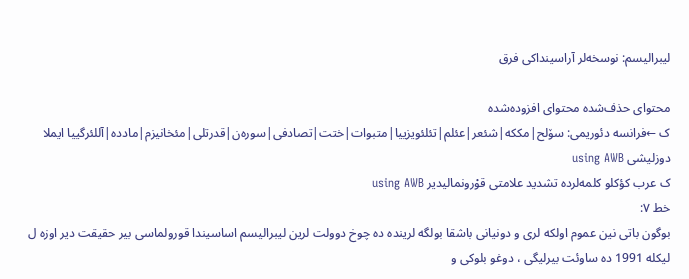لیبرالیسم: نوسخه‌لر آراسینداکی فرق

محتوای حذف‌شده محتوای افزوده‌شده
ک ←فرانسه دئوریمی: سۆلح|مککه|شئعر|عئلم|تئلئویزییا|متبوات|ختت|تصادفی|سوره‌ن|قدرتلی|مئخانیزم|مادده|آللئرگییا ایملا دوزلیشی using AWB
ک عرب کؤکلو کلمه‌لرده تشدید علامتی قوْرونمالیدیر using AWB
خط ۷:
بوگون باتی نین عموم اولکه لری و دونیانی باشقا بولگه لرینده ده چوخ دوولت لرین لیبرالیسم اساسیندا قورولماسی بیر حقیقت دیر اوزه ل لیکله 1991 ده ساوئت بیرلیگی ، دوغو بلوکی و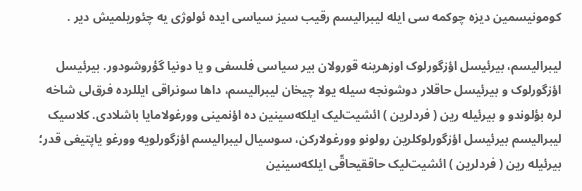کومونیسمین دیزه چوکمه سی ایله لیبرالیسم رقیب سیز سیاسی ایده ئولوژی یه چئوریلمیش دیر .

لیبرالیسم، بیرئیسل اؤزگورلوک اوزهرینه قورولان بیر سیاسی فلسفی و یا دونیا گؤروشودور. بیرئیسل اؤزگورلوک و بیرئیسل حاقلار دوشونجه سیله یولا چیخان لیبرالیسم، داها سونراقی ایللرده فرق‌لی شاخه لره بؤلوندو و بیرئیله رین ( فردلرین ) ائشیت‌لیک ایلکه‌سینین ده اؤنمینی وورغولامایا باشلادی. کلاسیک لیبرالیسم بیرئیسل اؤزگورلوکلرین رولونو وورغولارکن، سوسیال لیبرالیسم اؤزگورلویه وورغو یاپتیغی قدر؛ بیرئیله رین ( فردلرین ) ائشیت‌لیک حاققیحاقّی ایلکه‌سینین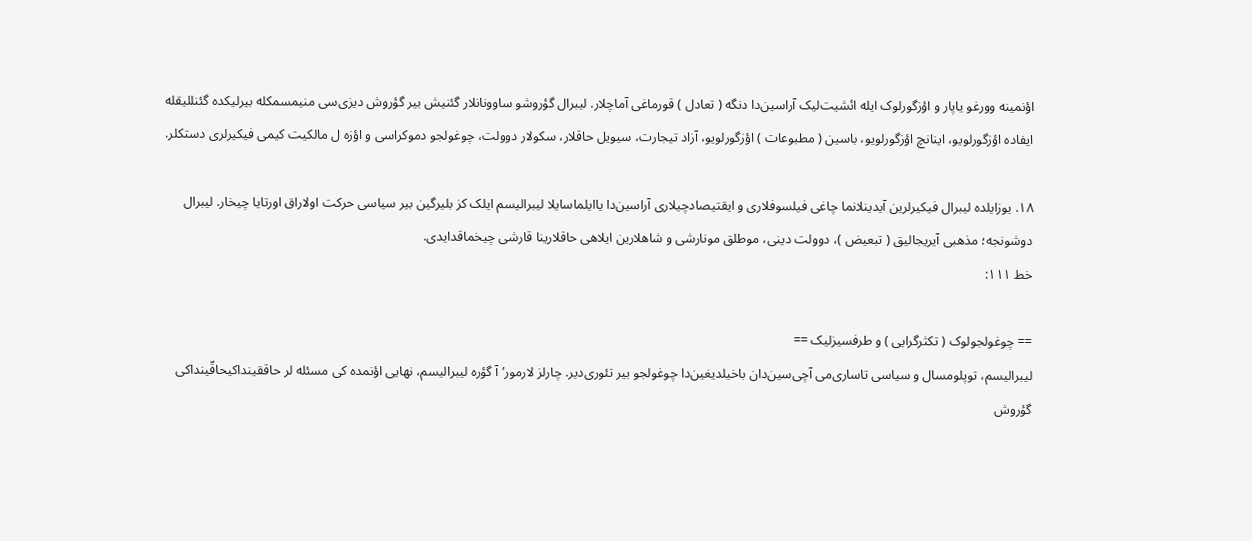اؤنمینه وورغو یاپار و اؤزگورلوک ایله ائشیت‌لیک آراسین‌دا دنگه ( تعادل ) قورماغی آماچلار. لیبرال گؤروشو ساوونانلار گئنیش بیر گؤروش دیزی‌سی منیمسمکله بیرلیکده گئنللیقله ایفاده اؤزگورلویو، اینانچ اؤزگورلویو، باسین ( مطبوعات ) اؤزگورلویو، آزاد تیجارت، سیویل حاقلار، سکولار دوولت، چوغولجو دموکراسی و اؤزه ل مالکیت کیمی فیکیرلری دستکلر.

۱۸. یوزایلده لیبرال فیکیرلرین آیدینلانما چاغی فیلسوفلاری و ایقتیصادچیلاری آراسین‌دا یاایلماسایلا لیبرالیسم ایلک کز بلیرگین بیر سیاسی حرکت اولاراق اورتایا چیخار. لیبرال دوشونجه؛ مذهبی آیریجالیق ( تبعیض )، دوولت دینی، موطلق مونارشی و شاهلارین ایلاهی حاقلارینا قارشی چیخماقدایدی.
خط ۱۱۱:

== چوغولجولوک ( تکثرگرایی ) و طرفسیزلیک ==
لیبرالیسم، توپلومسال و سیاسی تاساری‌می آچی‌سین‌دان باخیلدیغین‌دا چوغولجو بیر تئوری‌دیر. چارلز لارمور’آ گؤره لیبرالیسم، نهایی اؤنمده کی مسئله لر حاققینداکیحاقّینداکی گؤروش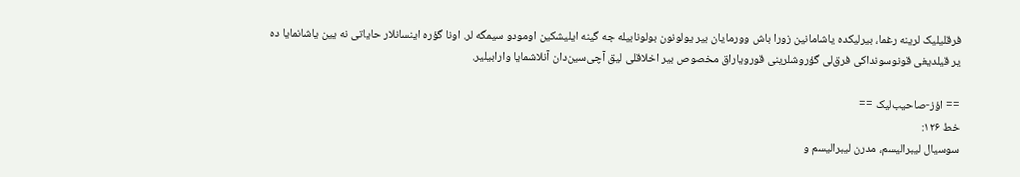فرقلیلیک لرینه رغما، بیرلیکده یاشامانین زورا باش وورمایان بیر یولونون بولونابیله جه گینه ایلیشکین اومودو سیمگه لر. اونا گؤره اینسانلار حایاتی نه یین یاشانمایا ده یر قیلدیغی قونوسونداکی فرق‌لی گؤروشلرینی قورویاراق مخصوص بیر اخلاقلی لیق آچی‌سین‌دان آنلاشمایا وارابیلیر.

== اؤز-صاحیب‌لیک ==
خط ۱۲۶:
سوسیال لیبرالیسم، مدرن لیبرالیسم و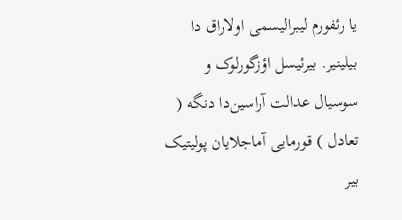یا رئفورم لیبرالیسمی اولاراق دا بیلینیر. بیرئیسل اؤزگورلوک و سوسیال عدالت آراسین‌دا دنگه ( تعادل ) قورمایی آماجلایان پولیتیک بیر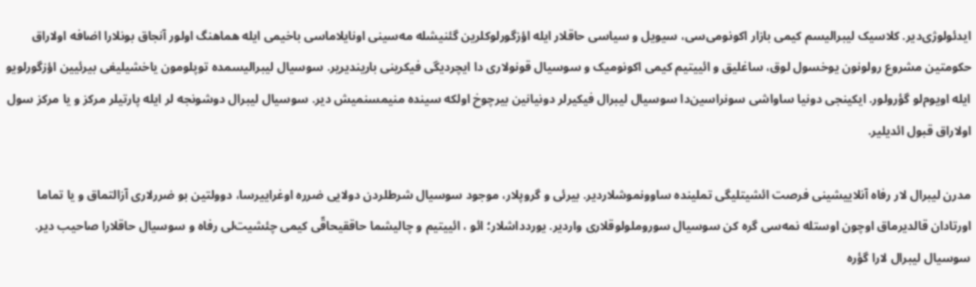ایدئولوژی‌دیر. کلاسیک لیبرالیسم کیمی بازار اکونومی‌سی، سیویل و سیاسی حاقلار ایله اؤزگورلوکلرین گئنیشله مه‌سینی اونایلاماسی باخیمی ایله هماهنگ اولور آنجاق بونلارا اضافه اولاراق حکومتین مشروع رولونون یوخسول لوق، ساغلیق و ائییتیم کیمی اکونومیک و سوسیال قونولاری دا ایچردیگی فیکرینی باریندیریر. سوسیال لیبرالیسمده توپلومون یاخشیلیغی بیرئیین اؤزگورلویو ایله اویوم‌لو گؤرولور. ایکینجی دونیا ساواشی سونراسین‌دا سوسیال لیبرال فیکیرلر دونیانین بیرچوخ اولکه سینده منیمسنمیش دیر. سوسیال لیبرال دوشونجه لر ایله پارتیلر مرکز و یا مرکز سول اولاراق قبول ائدیلیر.

مدرن لیبرال لار رفاه آنلاییشینی فرصت ائشیتلیگی تملینده ساوونموشلاردیر. بیرئی و گروپلار، موجود سوسیال شرطلردن دولایی ضرره اوغراییرسا، دوولتین بو ضررلاری آزالتماق و یا تماما اورتادان قالدیرماق اوچون اوستله نمه‌سی گره کن سوسیال سوروملولوقلاری واردیر. یوردداشلار؛ ائو ، ائییتیم و چالیشما حاققیحاقّی کیمی چئشیت‌لی رفاه و سوسیال حاقلارا صاحیب دیر. سوسیال لیبرال لارا گؤره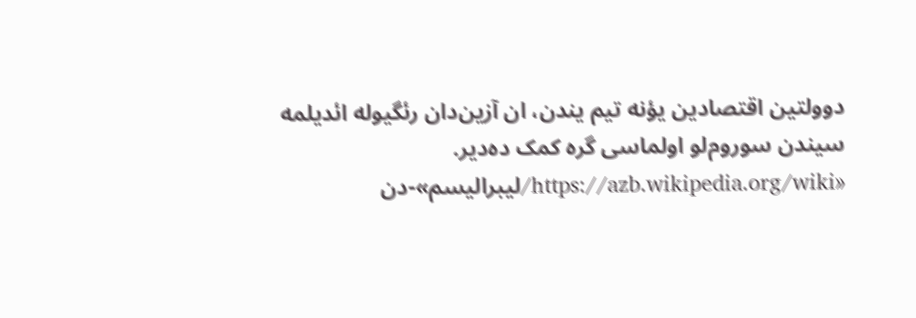دوولتین اقتصادین یؤنه تیم یندن، ان آزین‌دان رئگیوله ائدیلمه سیندن سوروم‌لو اولماسی گره کمک ده‌دیر.
«https://azb.wikipedia.org/wiki/لیبرالیسم»-دن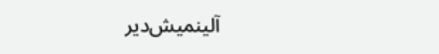آلینمیش‌دیر